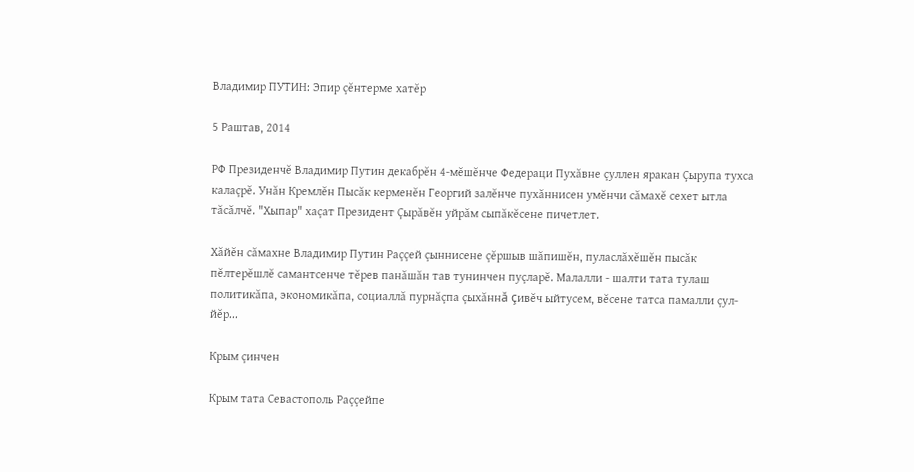Владимир ПУТИН: Эпир çĕнтерме хатĕр

5 Раштав, 2014

РФ Президенчĕ Владимир Путин декабрĕн 4-мĕшĕнче Федераци Пухăвне çуллен яракан Çырупа тухса калаçрĕ. Унăн Кремлĕн Пысăк керменĕн Георгий залĕнче пухăннисен умĕнчи сăмахĕ сехет ытла тăсăлчĕ. "Хыпар" хаçат Президент Çырăвĕн уйрăм сыпăкĕсене пичетлет.

Хăйĕн сăмахне Владимир Путин Раççей çыннисене çĕршыв шăпишĕн, пуласлăхĕшĕн пысăк пĕлтерĕшлĕ самантсенче тĕрев панăшăн тав тунинчен пуçларĕ. Малалли - шалти тата тулаш политикăпа, экономикăпа, социаллă пурнăçпа çыхăннă çивĕч ыйтусем, вĕсене татса памалли çул-йĕр...

Крым çинчен

Крым тата Севастополь Раççейпе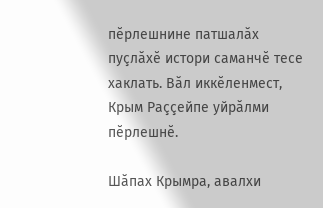пĕрлешнине патшалăх пуçлăхĕ истори саманчĕ тесе хаклать. Вăл иккĕленмест, Крым Раççейпе уйрăлми пĕрлешнĕ.

Шăпах Крымра, авалхи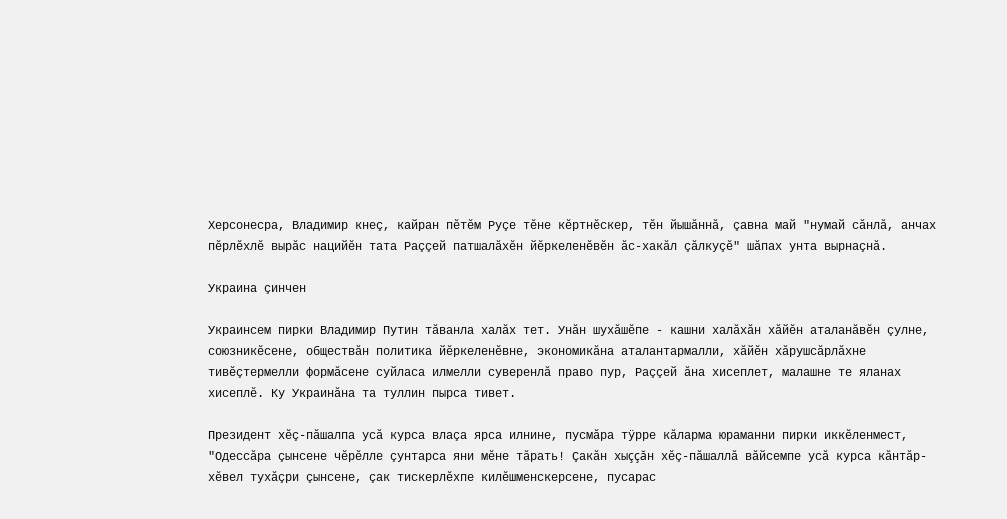Херсонесра, Владимир кнеç, кайран пĕтĕм Руçе тĕне кĕртнĕскер, тĕн йышăннă, çавна май "нумай сăнлă, анчах пĕрлĕхлĕ вырăс нацийĕн тата Раççей патшалăхĕн йĕркеленĕвĕн ăс-хакăл çăлкуçĕ" шăпах унта вырнаçнă.

Украина çинчен

Украинсем пирки Владимир Путин тăванла халăх тет. Унăн шухăшĕпе - кашни халăхăн хăйĕн аталанăвĕн çулне, союзникĕсене, обществăн политика йĕркеленĕвне, экономикăна аталантармалли, хăйĕн хăрушсăрлăхне тивĕçтермелли формăсене суйласа илмелли суверенлă право пур, Раççей ăна хисеплет, малашне те яланах хисеплĕ. Ку Украинăна та туллин пырса тивет.

Президент хĕç-пăшалпа усă курса влаçа ярса илнине, пусмăра тÿрре кăларма юраманни пирки иккĕленмест, "Одессăра çынсене чĕрĕлле çунтарса яни мĕне тăрать! Çакăн хыççăн хĕç-пăшаллă вăйсемпе усă курса кăнтăр-хĕвел тухăçри çынсене, çак тискерлĕхпе килĕшменскерсене, пусарас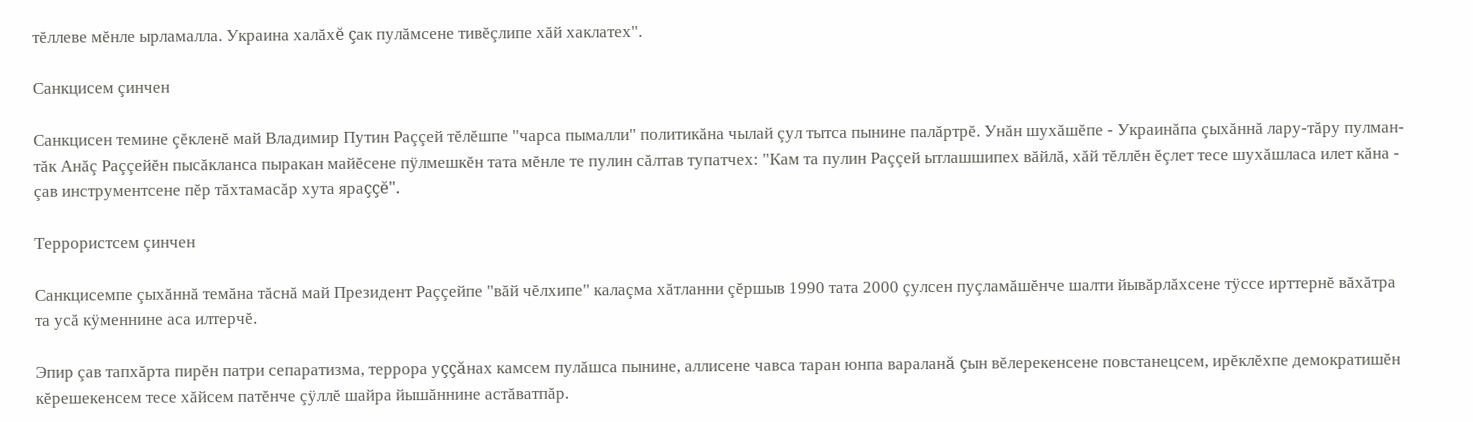тĕллеве мĕнле ырламалла. Украина халăхĕ çак пулăмсене тивĕçлипе хăй хаклатех".

Санкцисем çинчен

Санкцисен темине çĕкленĕ май Владимир Путин Раççей тĕлĕшпе "чарса пымалли" политикăна чылай çул тытса пынине палăртрĕ. Унăн шухăшĕпе - Украинăпа çыхăннă лару-тăру пулман-тăк Анăç Раççейĕн пысăкланса пыракан майĕсене пÿлмешкĕн тата мĕнле те пулин сăлтав тупатчех: "Кам та пулин Раççей ытлашшипех вăйлă, хăй тĕллĕн ĕçлет тесе шухăшласа илет кăна - çав инструментсене пĕр тăхтамасăр хута яраççĕ".

Террористсем çинчен

Санкцисемпе çыхăннă темăна тăснă май Президент Раççейпе "вăй чĕлхипе" калаçма хăтланни çĕршыв 1990 тата 2000 çулсен пуçламăшĕнче шалти йывăрлăхсене тÿссе ирттернĕ вăхăтра та усă кÿменнине аса илтерчĕ.

Эпир çав тапхăрта пирĕн патри сепаратизма, террора уççăнах камсем пулăшса пынине, аллисене чавса таран юнпа вараланă çын вĕлерекенсене повстанецсем, ирĕклĕхпе демократишĕн кĕрешекенсем тесе хăйсем патĕнче çÿллĕ шайра йышăннине астăватпăр.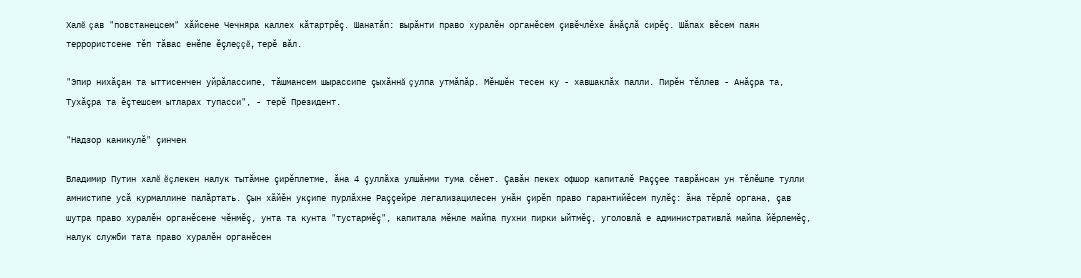Халĕ çав "повстанецсем" хăйсене Чечняра каллех кăтартрĕç. Шанатăп: вырăнти право хуралĕн органĕсем çивĕчлĕхе ăнăçлă сирĕç. Шăпах вĕсем паян террористсене тĕп тăвас енĕпе ĕçлеççĕ, терĕ вăл.

"Эпир нихăçан та ыттисенчен уйрăлассипе, тăшмансем шырассипе çыхăннă çулпа утмăпăр. Мĕншĕн тесен ку - хавшаклăх палли. Пирĕн тĕллев - Анăçра та, Тухăçра та ĕçтешсем ытларах тупасси", - терĕ Президент.

"Надзор каникулĕ" çинчен

Владимир Путин халĕ ĕçлекен налук тытăмне çирĕплетме, ăна 4 çуллăха улшăнми тума сĕнет. Çавăн пекех офшор капиталĕ Раççее таврăнсан ун тĕлĕшпе тулли амнистипе усă курмаллине палăртать. Çын хăйĕн укçипе пурлăхне Раççейре легализацилесен унăн çирĕп право гарантийĕсем пулĕç: ăна тĕрлĕ органа, çав шутра право хуралĕн органĕсене чĕнмĕç, унта та кунта "тустармĕç", капитала мĕнле майпа пухни пирки ыйтмĕç, уголовлă е административлă майпа йĕрлемĕç, налук служби тата право хуралĕн органĕсен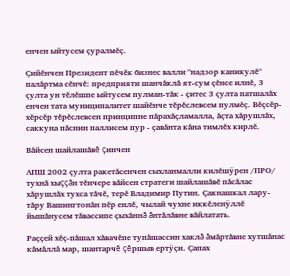енчен ыйтусем çуралмĕç.

Çийĕнчен Президент пĕчĕк бизнес валли "надзор каникулĕ" палăртма сĕнчĕ: предприяти шанчăклă ят-сум çĕнсе илнĕ, 3 çулта ун тĕлĕшпе ыйтусем пулман-тăк - çитес 3 çулта патшалăх енчен тата муниципалитет шайĕнче тĕрĕслевсем пулмĕç. Вĕçсĕр-хĕрсĕр тĕрĕслевсен принципне пăрахăçламалла, ăçта хăрушлăх, саккуна пăснин паллисем пур - çавăнта кăна тимлĕх кирлĕ.

Вăйсен шайлашăвĕ çинчен

АПШ 2002 çулта ракетăсенчен сыхланмалли килĕшÿрен /ПРО/ тухнă хыççăн тĕнчере вăйсен стратеги шайлашăвĕ пăсăлас хăрушлăх тухса тăчĕ, терĕ Владимир Путин. Çакнашкал лару-тăру Вашингтонăн пĕр енлĕ, чылай чухне иккĕленÿллĕ йышăнусем тăвассипе çыхăннă ăнтăлăвне вăйлатать.

Раççей хĕç-пăшал хăвачĕпе тупăшассин хаклă ăмăртăвне хутшăнас кăмăллă мар, шантарчĕ çĕршыв ертÿçи. Çапах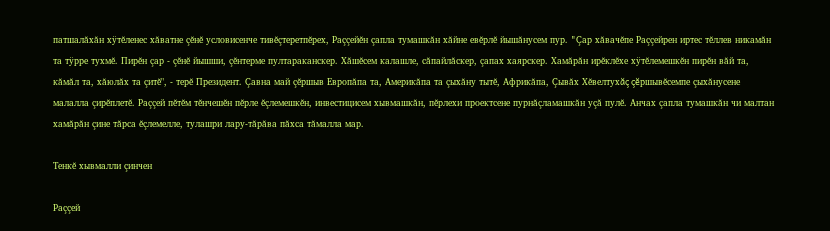патшалăхăн хÿтĕленес хăватне çĕнĕ условисенче тивĕçтеретпĕрех, Раççейĕн çапла тумашкăн хăйне евĕрлĕ йышăнусем пур. "Çар хăвачĕпе Раççейрен иртес тĕллев никамăн та тÿрре тухмĕ. Пирĕн çар - çĕнĕ йышши, çĕнтерме пултараканскер. Хăшĕсем калашле, сăпайлăскер, çапах хаярскер. Хамăрăн ирĕклĕхе хÿтĕлемешкĕн пирĕн вăй та, кăмăл та, хăюлăх та çитĕ", - терĕ Президент. Çавна май çĕршыв Европăпа та, Америкăпа та çыхăну тытĕ, Африкăпа, Çывăх Хĕвелтухăç çĕршывĕсемпе çыхăнусене малалла çирĕплетĕ. Раççей пĕтĕм тĕнчешĕн пĕрле ĕçлемешкĕн, инвестицисем хывмашкăн, пĕрлехи проектсене пурнăçламашкăн уçă пулĕ. Анчах çапла тумашкăн чи малтан хамăрăн çине тăрса ĕçлемелле, тулашри лару-тăрăва пăхса тăмалла мар.

Тенкĕ хывмалли çинчен

Раççей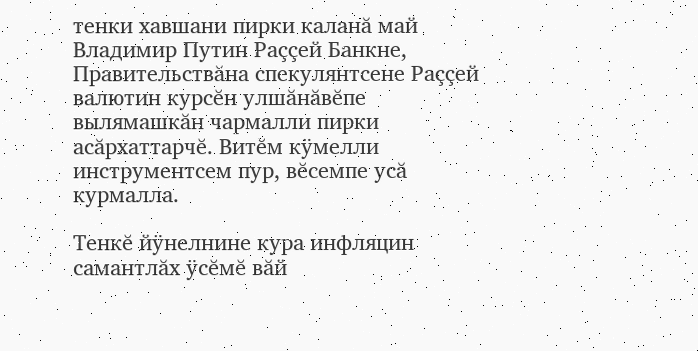тенки хавшани пирки каланă май Владимир Путин Раççей Банкне, Правительствăна спекулянтсене Раççей валютин курсĕн улшăнăвĕпе вылямашкăн чармалли пирки асăрхаттарчĕ. Витĕм кÿмелли инструментсем пур, вĕсемпе усă курмалла.

Тенкĕ йÿнелнине кура инфляцин самантлăх ÿсĕмĕ вăй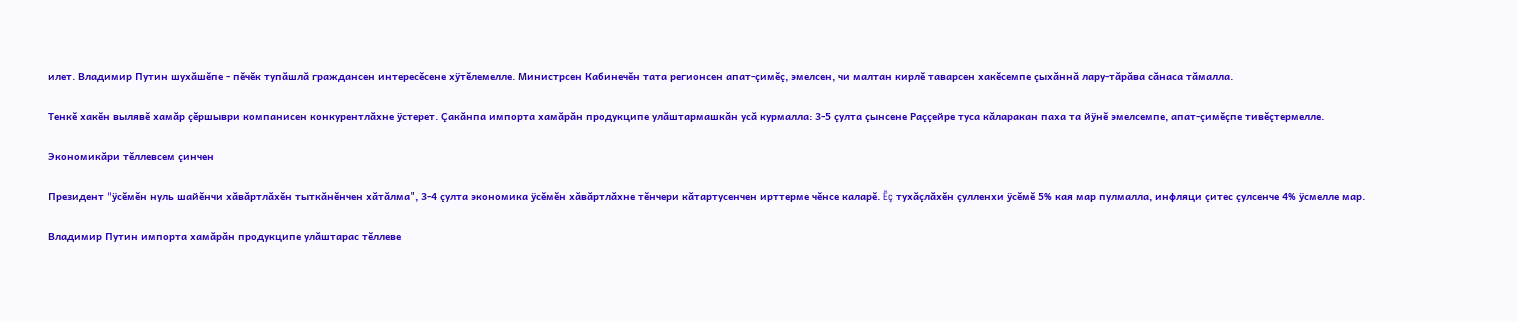илет. Владимир Путин шухăшĕпе - пĕчĕк тупăшлă граждансен интересĕсене хÿтĕлемелле. Министрсен Кабинечĕн тата регионсен апат-çимĕç, эмелсен, чи малтан кирлĕ таварсен хакĕсемпе çыхăннă лару-тăрăва сăнаса тăмалла.

Тенкĕ хакĕн вылявĕ хамăр çĕршыври компанисен конкурентлăхне ÿстерет. Çакăнпа импорта хамăрăн продукципе улăштармашкăн усă курмалла: 3-5 çулта çынсене Раççейре туса кăларакан паха та йÿнĕ эмелсемпе, апат-çимĕçпе тивĕçтермелле.

Экономикăри тĕллевсем çинчен

Президент "ÿсĕмĕн нуль шайĕнчи хăвăртлăхĕн тыткăнĕнчен хăтăлма", 3-4 çулта экономика ÿсĕмĕн хăвăртлăхне тĕнчери кăтартусенчен ирттерме чĕнсе каларĕ. Ĕç тухăçлăхĕн çулленхи ÿсĕмĕ 5% кая мар пулмалла, инфляци çитес çулсенче 4% ÿсмелле мар.

Владимир Путин импорта хамăрăн продукципе улăштарас тĕллеве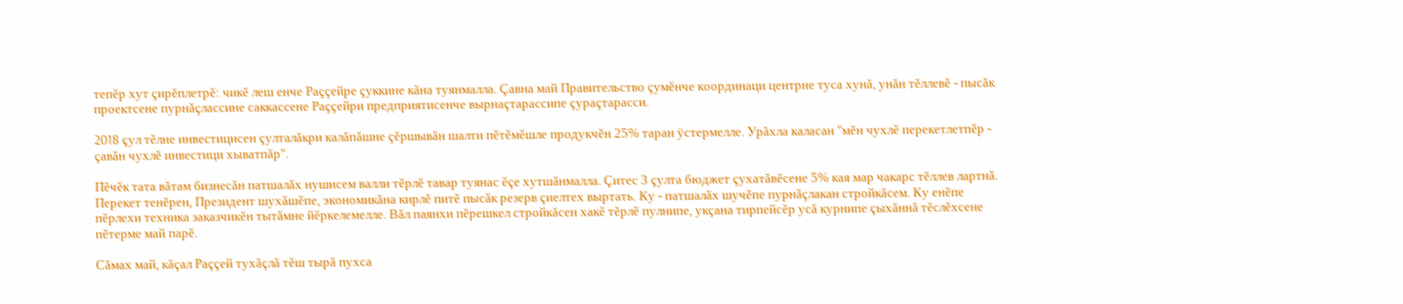тепĕр хут çирĕплетрĕ: чикĕ леш енче Раççейре çуккине кăна туянмалла. Çавна май Правительство çумĕнче координаци центрне туса хунă, унăн тĕллевĕ - пысăк проектсене пурнăçлассине саккассене Раççейри предприятисенче вырнаçтарассипе çураçтарасси.

2018 çул тĕлне инвестицисен çулталăкри калăпăшне çĕршывăн шалти пĕтĕмĕшле продукчĕн 25% таран ÿстермелле. Урăхла каласан "мĕн чухлĕ перекетлетпĕр - çавăн чухлĕ инвестици хыватпăр".

Пĕчĕк тата вăтам бизнесăн патшалăх нушисем валли тĕрлĕ тавар туянас ĕçе хутшăнмалла. Çитес 3 çулта бюджет çухатăвĕсене 5% кая мар чакарс тĕллев лартнă. Перекет тенĕрен, Президент шухăшĕпе, экономикăна кирлĕ питĕ пысăк резерв çиелтех выртать. Ку - патшалăх шучĕпе пурнăçлакан стройкăсем. Ку енĕпе пĕрлехи техника заказчикĕн тытăмне йĕркелемелле. Вăл паянхи пĕрешкел стройкăсен хакĕ тĕрлĕ пулнипе, укçана тирпейсĕр усă курнипе çыхăннă тĕслĕхсене пĕтерме май парĕ.

Сăмах май, кăçал Раççей тухăçлă тĕш тырă пухса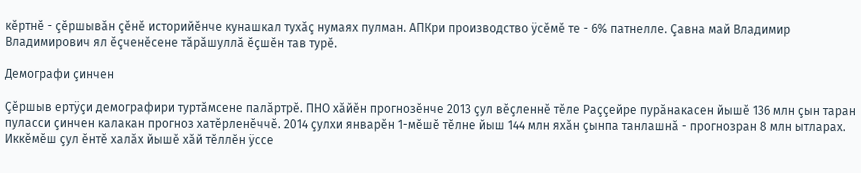кĕртнĕ - çĕршывăн çĕнĕ историйĕнче кунашкал тухăç нумаях пулман. АПКри производство ÿсĕмĕ те - 6% патнелле. Çавна май Владимир Владимирович ял ĕçченĕсене тăрăшуллă ĕçшĕн тав турĕ.

Демографи çинчен

Çĕршыв ертÿçи демографири туртăмсене палăртрĕ. ПНО хăйĕн прогнозĕнче 2013 çул вĕçленнĕ тĕле Раççейре пурăнакасен йышĕ 136 млн çын таран пуласси çинчен калакан прогноз хатĕрленĕччĕ. 2014 çулхи январĕн 1-мĕшĕ тĕлне йыш 144 млн яхăн çынпа танлашнă - прогнозран 8 млн ытларах. Иккĕмĕш çул ĕнтĕ халăх йышĕ хăй тĕллĕн ÿссе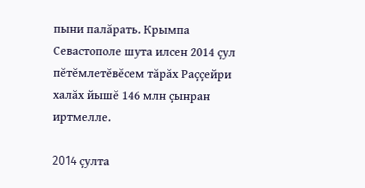пыни палăрать. Крымпа Севастополе шута илсен 2014 çул пĕтĕмлетĕвĕсем тăрăх Раççейри халăх йышĕ 146 млн çынран иртмелле.

2014 çулта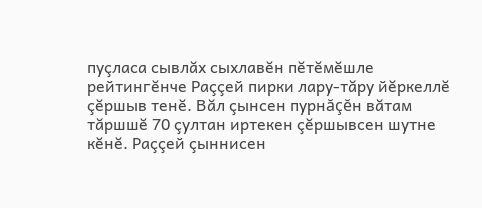пуçласа сывлăх сыхлавĕн пĕтĕмĕшле рейтингĕнче Раççей пирки лару-тăру йĕркеллĕ çĕршыв тенĕ. Вăл çынсен пурнăçĕн вăтам тăршшĕ 70 çултан иртекен çĕршывсен шутне кĕнĕ. Раççей çыннисен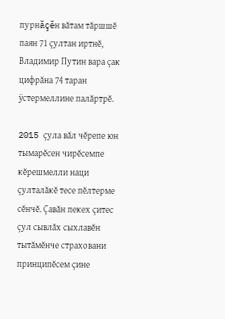пурнăçĕн вăтам тăршшĕ паян 71 çултан иртнĕ, Владимир Путин вара çак цифрăна 74 таран ÿстермеллине палăртрĕ.

2015 çула вăл чĕрепе юн тымарĕсен чирĕсемпе кĕрешмелли наци çулталăкĕ тесе пĕлтерме сĕнчĕ. Çавăн пекех çитес çул сывлăх сыхлавĕн тытăмĕнче страховани принципĕсем çине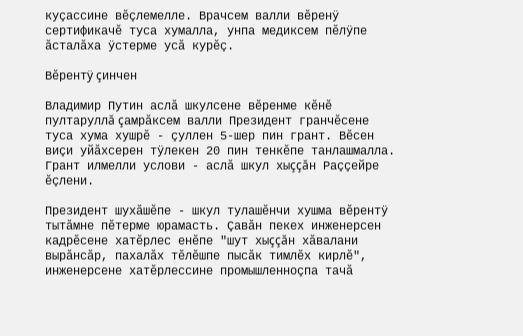куçассине вĕçлемелле. Врачсем валли вĕренÿ сертификачĕ туса хумалла, унпа медиксем пĕлÿпе ăсталăха ÿстерме усă курĕç.

Вĕрентÿ çинчен

Владимир Путин аслă шкулсене вĕренме кĕнĕ пултаруллă çамрăксем валли Президент гранчĕсене туса хума хушрĕ - çуллен 5-шер пин грант. Вĕсен виçи уйăхсерен тÿлекен 20 пин тенкĕпе танлашмалла. Грант илмелли услови - аслă шкул хыççăн Раççейре ĕçлени.

Президент шухăшĕпе - шкул тулашĕнчи хушма вĕрентÿ тытăмне пĕтерме юрамасть. Çавăн пекех инженерсен кадрĕсене хатĕрлес енĕпе "шут хыççăн хăвалани вырăнсăр, пахалăх тĕлĕшпе пысăк тимлĕх кирлĕ", инженерсене хатĕрлессине промышленноçпа тачă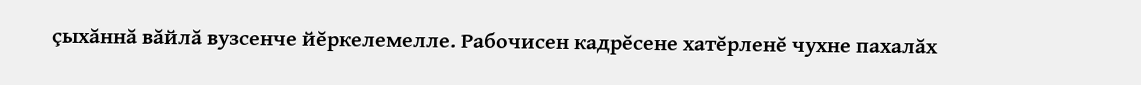çыхăннă вăйлă вузсенче йĕркелемелле. Рабочисен кадрĕсене хатĕрленĕ чухне пахалăх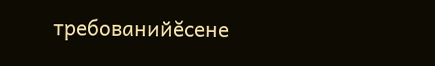требованийĕсене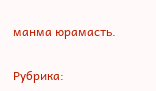манма юрамасть.

Рубрика: